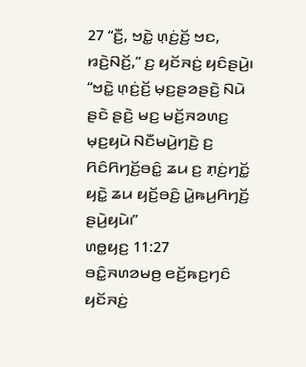27 “ꤢꤪ꤬, ꤠꤢꤧ꤭ ꤛ꤫ꤢꤦ꤬ꤢꤩ꤬ ꤠꤢ, ꤙꤢꤧ꤬ꤡꤢꤩ꤬,” ꤢ꤬ ꤟꤢꤩꤏꤢꤦ꤬ ꤟꤢꤨꤔꤣꤧ꤬꤯ “ꤠꤢꤧ꤭ ꤛ꤫ꤢꤦ꤬ꤢꤩ꤬ ꤗ꤫ꤢ꤬ꤔꤤꤔꤢꤧ꤬ ꤡꤣꤧ ꤔꤢꤧ ꤔꤢꤧ꤬ ꤗꤢ꤬ ꤗꤢꤩ꤬ꤏꤤꤛꤢ꤬ ꤗ꤫ꤢ꤬ꤟꤣꤧ ꤡꤢꤪꤗꤣꤧ꤬ꤚꤢꤧ꤬ ꤢ꤬ ꤖꤢꤨꤖꤚꤢꤩ꤬ꤋꤢꤨ꤭ ꤘꤣ ꤢ꤬ ꤊ꤫ꤢꤦ꤬ꤚꤢꤩ꤭ ꤟꤢꤧ꤭ ꤘꤣ ꤟꤢꤩ꤬ꤋꤢꤨ꤬ ꤣꤧ꤭ꤒꤣ꤬ꤖꤚꤢꤩ꤬ ꤔꤣꤧ꤬ꤟꤣꤧ꤯”
ꤛꤥ꤭ꤟꤢ꤬ 11:27
ꤋꤢꤨ꤭ꤏꤛꤤꤗꤥ꤬ ꤕꤢꤩ꤬ꤒꤢ꤬ꤚꤢꤨ ꤟꤢꤩꤏꤢꤦ꤬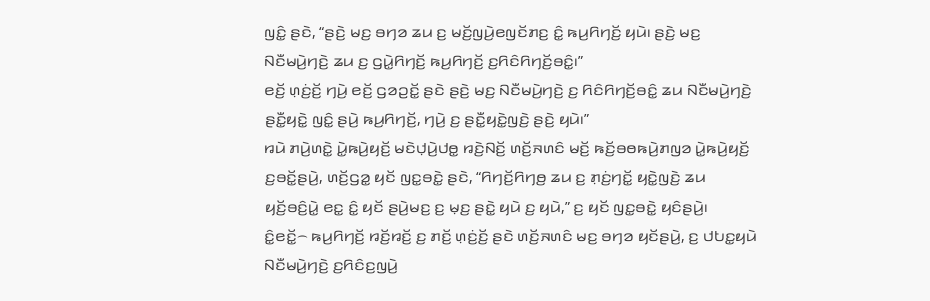ꤜꤢꤨ꤭ ꤔꤢꤧ, “ꤔꤢꤧ꤬ ꤗꤢ꤬ ꤋꤚꤤ ꤘꤣ ꤢ꤬ ꤗꤢꤩ꤬ꤜꤣꤧ꤬ꤕꤜꤢꤩꤊꤢ꤬ ꤢꤨ꤭ ꤒꤣ꤬ꤖꤚꤢꤩ꤬ ꤟꤣꤧ꤯ ꤔꤢꤧ꤬ ꤗꤢ꤬ ꤡꤢꤪꤗꤣꤧ꤬ꤚꤢꤧ꤬ ꤘꤣ ꤢ꤬ ꤞꤣꤧ꤭ꤖꤚꤢꤩ꤬ ꤒꤣ꤬ꤖꤚꤢꤩ꤬ ꤢ꤬ꤖꤢꤨꤖꤚꤢꤩ꤬ꤋꤢꤨ꤭꤯”
ꤕꤢꤩ꤬ ꤛ꤫ꤢꤦ꤬ꤢꤩ꤬ ꤚꤣꤧ꤬ ꤕꤢꤩ꤬ ꤞꤤꤑꤢꤩ꤭ ꤔꤢꤧ ꤔꤢꤧ꤬ ꤗꤢ꤬ ꤡꤢꤪꤗꤣꤧ꤬ꤚꤢꤧ꤬ ꤢ꤬ ꤖꤢꤨꤖꤚꤢꤩ꤬ꤋꤢꤨ꤭ ꤘꤣ ꤡꤢꤪꤗꤣꤧ꤬ꤚꤢꤧ꤬ ꤔꤢꤪ꤭ꤟꤢꤧ꤭ ꤜꤢꤨ꤭ ꤔꤣꤧ꤬ ꤒꤣ꤬ꤖꤚꤢꤩ꤬, ꤚꤣꤧ꤬ ꤢ꤬ ꤔꤢꤪ꤭ꤟꤢꤧ꤭ꤜꤢꤧ꤬ ꤔꤢꤧ꤬ ꤟꤣꤧ꤯”
ꤙꤣꤧ ꤊꤣꤧ꤬ꤛꤢꤧ꤭ ꤣꤧ꤭ꤒꤣꤧ꤬ꤟꤢꤩ꤬ ꤗꤢꤧꤓ꤫ꤣꤧ꤬ꤓꤥ꤭ ꤙꤢꤧ꤬ꤡꤢꤩ꤬ ꤛꤢꤩ꤬ꤏꤛꤢꤨ ꤗꤢꤩ꤬ ꤒꤢꤩ꤬ꤋꤥꤒꤣꤧ꤬ꤊꤜꤤ ꤣꤧ꤭ꤒꤣꤧ꤬ꤟꤢꤩ꤬ ꤢ꤬ꤋꤢꤩ꤭ꤔꤣꤧ꤬, ꤛꤢꤩ꤬ꤞꤤ꤭ ꤟꤢꤩ ꤜꤢ꤭ꤋꤢꤧ꤭ ꤔꤢꤧ, “ꤖꤚꤢꤩ꤬ꤖꤚꤥ꤬ ꤘꤣ ꤢ꤬ ꤊ꤫ꤢꤦ꤬ꤚꤢꤩ꤭ ꤟꤢꤧ꤭ꤜꤢꤧ꤬ ꤘꤣ ꤟꤢꤩ꤬ꤋꤢꤨ꤬ꤣꤧ꤭ ꤕꤢ꤭ ꤢꤨ꤭ ꤟꤢꤩ ꤔꤣꤧ꤬ꤗꤢ꤬ ꤢ꤬ ꤗ꤫ꤢ꤬ ꤔꤢꤧ꤭ ꤟꤣꤧ ꤢ꤬ ꤟꤣꤧ,” ꤢ꤬ ꤟꤢꤩ ꤜꤢ꤭ꤋꤢꤧ꤭ ꤟꤢꤨꤔꤣꤧ꤬꤯
ꤢꤨ꤭ꤕꤢꤩ꤭꤮ ꤒꤣ꤬ꤖꤚꤢꤩ꤬ ꤙꤢꤩ꤬ꤙꤢꤩ꤬ ꤢ꤬ ꤊꤢꤩ꤬ ꤛ꤫ꤢꤦ꤬ꤢꤩ꤬ ꤔꤢꤧ ꤛꤢꤩ꤬ꤏꤛꤢꤨ ꤗꤢ꤬ ꤋꤚꤤ ꤟꤢꤩꤔꤣꤧ꤬, ꤢ꤬ ꤓꤝꤢ꤭ꤟꤣꤧ ꤡꤢꤪꤗꤣꤧ꤬ꤚꤢꤧ꤬ ꤢ꤬ꤖꤢꤨꤢ꤬ꤜꤣꤧ꤬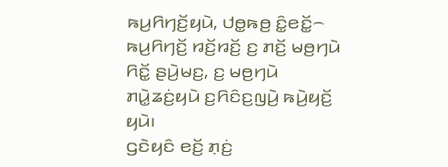ꤒꤣ꤬ꤖꤚꤢꤩ꤬ꤟꤣꤧ, ꤓꤥ꤭ꤒꤥ꤬ ꤢꤨ꤭ꤕꤢꤩ꤭꤮ ꤒꤣ꤬ꤖꤚꤢꤩ꤬ ꤙꤢꤩ꤬ꤙꤢꤩ꤬ ꤢ꤬ ꤊꤢꤩ꤬ ꤗꤥ꤬ꤚꤣꤧ ꤖꤢꤩ꤭ ꤔꤣꤧ꤬ꤗꤢ꤬, ꤢ꤬ ꤗꤥ꤬ꤚꤣꤧ ꤊꤣꤧ꤭ꤘꤢꤦ꤬ꤟꤣꤧ ꤢ꤬ꤖꤢꤨꤢ꤬ꤜꤣꤧ꤬ ꤒꤣꤧ꤬ꤟꤢꤩ꤬ ꤟꤣꤧ꤯
ꤞꤢꤧꤟꤢꤨ ꤕꤢꤩ꤬ ꤊ꤫ꤢꤦ꤬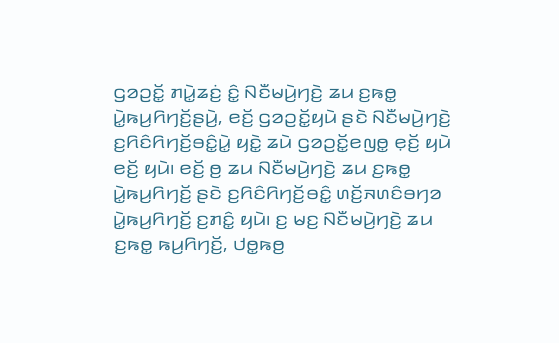ꤞꤤꤑꤢꤩ꤭ ꤊꤣꤧ꤭ꤘꤢꤦ꤬ ꤢꤨ꤭ ꤡꤢꤪꤗꤣꤧ꤬ꤚꤢꤧ꤬ ꤘꤣ ꤢ꤬ꤒꤥ꤭ ꤣꤧ꤭ꤒꤣ꤬ꤖꤚꤢꤩ꤬ꤔꤣꤧ꤬, ꤕꤢꤩ꤬ ꤞꤤꤑꤢꤩ꤭ꤟꤣꤧ ꤔꤢꤧ ꤡꤢꤪꤗꤣꤧ꤬ꤚꤢꤧ꤬ ꤢ꤬ꤖꤢꤨꤖꤚꤢꤩ꤬ꤋꤢꤨ꤭ꤣꤧ꤭ ꤟꤢꤧ꤭ ꤘꤣꤧ ꤞꤤꤑꤢꤩ꤭ꤕꤜꤥ꤭ ꤕ꤫ꤢꤩ꤬ ꤟꤣꤧ ꤕꤢꤩ꤬ ꤟꤣꤧ꤯ ꤕꤢꤩ꤬ ꤥ꤬ ꤘꤣ ꤡꤢꤪꤗꤣꤧ꤬ꤚꤢꤧ꤬ ꤘꤣ ꤢ꤬ꤒꤥ꤭ ꤣꤧ꤭ꤒꤣ꤬ꤖꤚꤢꤩ꤬ ꤔꤢꤧ ꤢ꤬ꤖꤢꤨꤖꤚꤢꤩ꤬ꤋꤢꤨ꤭ ꤛꤢꤩ꤬ꤏꤛꤢꤨꤋꤚꤤ ꤣꤧ꤭ꤒꤣ꤬ꤖꤚꤢꤩ꤬ ꤢ꤬ꤊꤢꤨ꤭ ꤟꤣꤧ꤯ ꤢ꤬ ꤗꤢ꤬ ꤡꤢꤪꤗꤣꤧ꤬ꤚꤢꤧ꤬ ꤘꤣ ꤢ꤬ꤒꤥ꤭ ꤒꤣ꤬ꤖꤚꤢꤩ꤬, ꤓꤥ꤭ꤒꤥ꤬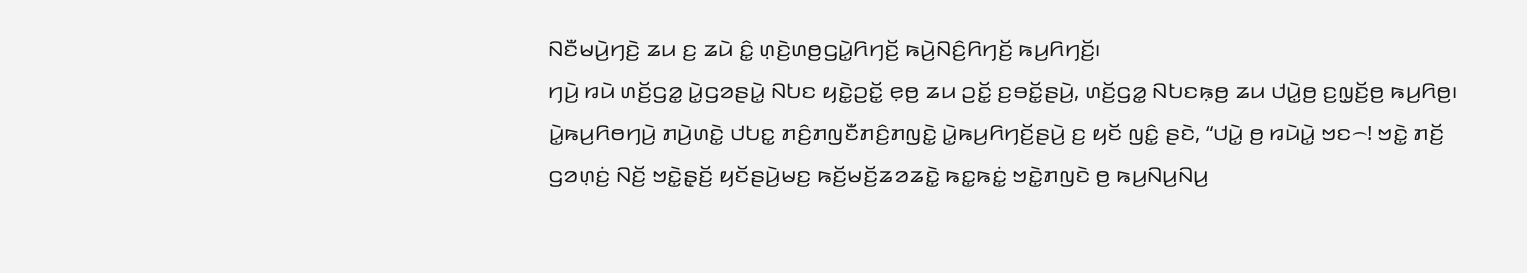ꤡꤢꤪꤗꤣꤧ꤬ꤚꤢꤧ꤬ ꤘꤣ ꤢ꤬ ꤘꤣꤧ ꤢꤨ꤭ ꤛ꤫ꤢꤧ꤬ꤛꤥ꤬ꤞꤣꤧ꤭ꤖꤚꤢꤩ꤬ ꤒꤣꤧ꤬ꤡꤢꤨ꤬ꤖꤚꤢꤩ꤬ ꤒꤣ꤬ꤖꤚꤢꤩ꤬꤯
ꤚꤣꤧ꤬ ꤙꤣꤧ ꤛꤢꤩ꤬ꤞꤤ꤭ ꤣꤧ꤭ꤞꤤꤔꤣꤧ꤭ ꤡꤝꤢ ꤟꤢꤧ꤭ꤑꤢꤩ꤭ ꤕ꤫ꤥ꤬ ꤘꤣ ꤑꤢꤩ꤭ ꤢ꤬ꤋꤢꤩ꤭ꤔꤣꤧ꤬, ꤛꤢꤩ꤬ꤞꤤ꤭ ꤡꤝꤢꤒ꤫ꤥ꤬ ꤘꤣ ꤓꤣꤧ꤭ꤥ꤬ ꤢ꤬ꤜ꤫ꤢꤩ꤬ꤥ꤬ ꤒꤣ꤬ꤖꤥ꤬꤯ ꤣꤧ꤭ꤒꤣ꤬ꤖꤥꤚꤣꤧ꤬ ꤊꤣꤧ꤬ꤛꤢꤧ꤭ ꤓꤝꤢ꤭ ꤊꤢꤨ꤬ꤊꤜꤢꤪꤊꤢꤨ꤬ꤊꤜꤢꤧ꤭ ꤣꤧ꤭ꤒꤣ꤬ꤖꤚꤢꤩ꤬ꤔꤣꤧ꤬ ꤢ꤬ ꤟꤢꤩ ꤜꤢꤨ꤭ ꤔꤢꤧ, “ꤓꤣꤧ꤭ ꤥ꤬ ꤙꤣꤧꤣꤧ꤭ ꤠꤢ꤮! ꤠꤢꤧ꤭ ꤊꤢꤩ꤬ ꤞꤤꤛ꤫ꤢꤦ꤬ ꤡꤢꤩ꤬ ꤠꤢꤧ꤭ꤔ꤫ꤢꤩ꤬ ꤟꤢꤩꤔꤣꤧ꤬ꤗꤢ꤬ ꤒꤢꤩ꤬ꤗꤢꤩ꤬ꤘꤤꤘꤢꤧ꤭ ꤒꤢ꤭ꤒꤢꤦ꤭ ꤠꤢꤧ꤭ꤊꤜꤢꤧ ꤥ꤬ ꤒꤣ꤬ꤡꤣ꤬ꤡꤣ꤬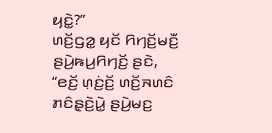ꤟꤢꤧ꤭?”
ꤛꤢꤩ꤬ꤞꤤ꤭ ꤟꤢꤩ ꤖꤚꤢꤩ꤬ꤗꤢꤪ꤬ ꤔꤣꤧ꤬ꤒꤣ꤬ꤖꤚꤢꤩ꤬ ꤔꤢꤧ, “ꤕꤢꤩ꤬ ꤛ꤫ꤢꤦ꤬ꤢꤩ꤬ ꤛꤢꤩ꤬ꤏꤛꤢꤨ ꤊꤢꤨꤔ꤫ꤢꤧ꤬ꤣꤧ꤭ ꤔꤣꤧ꤬ꤗꤢ꤬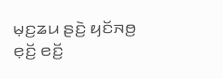ꤗ꤫ꤢ꤬ꤘꤣ ꤔꤢꤧ꤬ ꤟꤢꤩꤏꤥ꤬ ꤕ꤫ꤢꤩ꤬ ꤕꤢꤩ꤬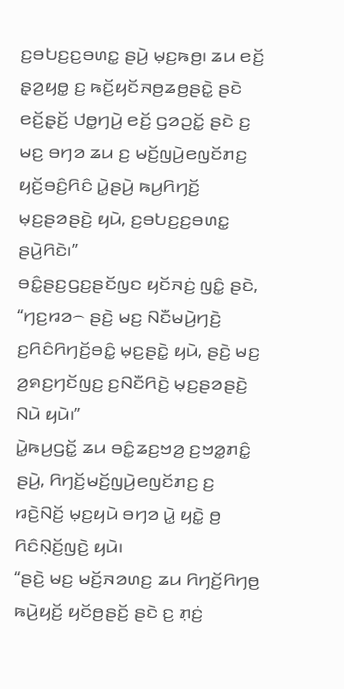ꤢ꤬ꤋꤝꤢ꤬ꤢ꤬ꤋꤛꤢ꤭ ꤔꤣꤧ꤬ ꤗ꤫ꤢ꤬ꤒꤥ꤬꤯ ꤘꤣ ꤕꤢꤩ꤬ ꤔ꤫ꤤ꤬ꤟꤥ꤭ ꤢ꤬ ꤒꤢꤩ꤬ꤟꤢꤩꤏꤥ꤬ꤘꤥ꤬ꤔꤢꤧ꤭ ꤔꤢꤧ ꤕꤢꤩ꤬ꤔ꤫ꤢꤩ꤬ ꤓꤥ꤭ꤚꤣꤧ꤬ ꤕꤢꤩ꤬ ꤞꤤꤑꤢꤩ꤭ ꤔꤢꤧ ꤢ꤬ ꤗꤢ꤬ ꤋꤚꤤ ꤘꤣ ꤢ꤬ ꤗꤢꤩ꤬ꤜꤣꤧ꤬ꤕꤜꤢꤩꤊꤢ꤬ ꤟꤢꤩ꤬ꤋꤢꤨ꤬ꤖꤢꤨ ꤣꤧ꤭ꤔꤣꤧ꤬ ꤒꤣ꤬ꤖꤚꤢꤩ꤬ ꤗ꤫ꤢ꤬ꤔꤤꤔꤢꤧ꤬ ꤟꤣꤧ, ꤢ꤬ꤋꤝꤢ꤬ꤢ꤬ꤋꤛꤢ꤭ ꤔꤣꤧ꤬ꤖꤢꤧ꤯”
ꤋꤢꤨ꤭ꤔꤢ꤬ꤞꤢ꤬ꤔꤢꤩꤜꤢ ꤟꤢꤩꤏꤢꤦ꤬ ꤜꤢꤨ꤭ ꤔꤢꤧ, “ꤚꤢ꤬ꤙꤤ꤮ ꤔꤢꤧ꤬ ꤗꤢ꤬ ꤡꤢꤪꤗꤣꤧ꤬ꤚꤢꤧ꤬ ꤢ꤬ꤖꤢꤨꤖꤚꤢꤩ꤬ꤋꤢꤨ꤭ ꤗ꤫ꤢ꤬ꤔꤢꤧ꤭ ꤟꤣꤧ, ꤔꤢꤧ꤬ ꤗꤢ꤬ ꤤ꤬ꤎꤢ꤬ꤚꤢꤩꤜꤢ꤬ ꤢ꤬ꤡꤢꤪꤖꤢꤧ꤬ ꤗ꤫ꤢ꤬ꤔꤤꤔꤢꤧ꤬ ꤡꤣꤧ ꤟꤣꤧ꤯”
ꤣꤧ꤭ꤒꤣ꤬ꤞꤢꤩ꤭ ꤘꤣ ꤋꤢꤨ꤭ꤘꤢ꤬ꤠꤤ꤬ ꤢ꤬ꤠꤤ꤭ꤊꤢꤨ꤭ ꤔꤣꤧ꤬, ꤖꤚꤢꤩ꤬ꤗꤢꤩ꤬ꤜꤣꤧ꤬ꤕꤜꤢꤩꤊꤢ꤬ ꤢ꤬ ꤙꤢꤧ꤬ꤡꤢꤩ꤬ ꤗ꤫ꤢ꤬ꤟꤣꤧ ꤋꤚꤤ ꤣꤧ꤭ ꤟꤢꤧ꤭ ꤥ꤬ ꤖꤢꤨꤡ꤫ꤢꤩ꤬ꤜꤢꤧ꤬ ꤟꤣꤧ꤯
“ꤔꤢꤧ꤬ ꤗꤢ꤬ ꤗꤢꤩ꤬ꤏꤤꤛꤢ꤬ ꤘꤣ ꤖꤚꤢꤩ꤬ꤖꤚꤥ꤬ ꤒꤣꤧ꤬ꤟꤢꤩ꤬ ꤟꤢꤩꤥ꤬ꤔꤢꤩ꤬ ꤔꤢꤧ ꤢ꤬ ꤊ꤫ꤢꤦ꤬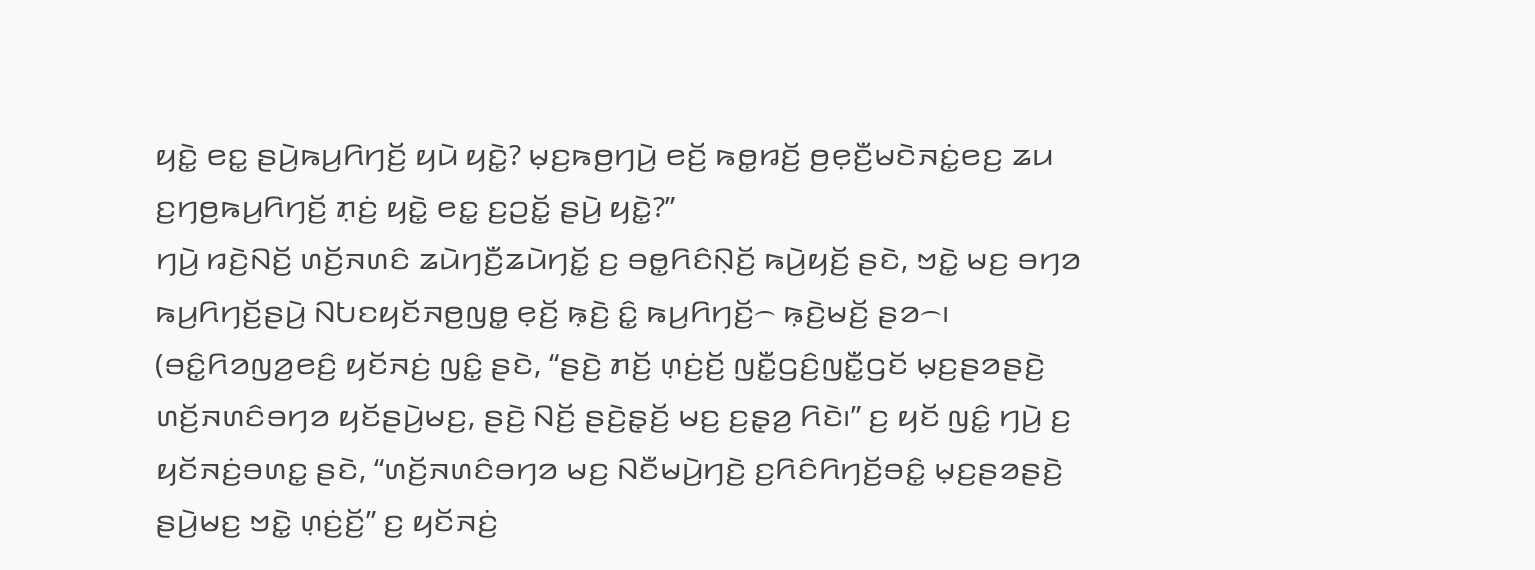ꤟꤢꤧ꤭ ꤕꤢ꤭ ꤔꤣꤧ꤬ꤒꤣ꤬ꤖꤚꤢꤩ꤬ ꤟꤣꤧ ꤟꤢꤧ꤭? ꤗ꤫ꤢ꤬ꤒꤥ꤬ꤚꤣꤧ꤬ ꤕꤢꤩ꤬ ꤒꤥ꤭ꤙꤢꤩ꤬ ꤥ꤬ꤕ꤫ꤢꤪ꤬ꤗꤢꤧꤏꤢꤦ꤭ꤕꤢ꤬ ꤘꤣ ꤢ꤬ꤚꤥ꤬ꤒꤣ꤬ꤖꤚꤢꤩ꤬ ꤊ꤫ꤢꤦ꤬ ꤟꤢꤧ꤭ ꤕꤢ꤭ ꤢ꤬ꤑꤢꤩ꤭ ꤔꤣꤧ꤬ ꤟꤢꤧ꤭?”
ꤚꤣꤧ꤬ ꤙꤢꤧ꤬ꤡꤢꤩ꤬ ꤛꤢꤩ꤬ꤏꤛꤢꤨ ꤘꤣꤧꤚꤢꤪ꤬ꤘꤣꤧꤚꤢꤩ꤭ ꤢ꤬ ꤋꤥ꤭ꤖꤢꤨꤡ꤫ꤢꤩ꤬ ꤒꤣꤧ꤬ꤟꤢꤩ꤬ ꤔꤢꤧ, ꤠꤢꤧ꤭ ꤗꤢ꤬ ꤋꤚꤤ ꤒꤣ꤬ꤖꤚꤢꤩ꤬ꤔꤣꤧ꤬ ꤡꤝꤢꤟꤢꤩꤏꤥ꤬ꤜꤥ꤭ ꤕ꤫ꤢꤩ꤬ ꤒ꤫ꤢꤧ꤬ ꤢꤨ꤭ ꤒꤣ꤬ꤖꤚꤢꤩ꤬꤮ ꤒ꤫ꤢꤧ꤬ꤗꤢꤩ꤬ ꤔꤤ꤮꤯
(ꤋꤢꤨ꤭ꤖꤤꤜꤤ꤬ꤕꤢꤨ꤬ ꤟꤢꤩꤏꤢꤦ꤬ ꤜꤢꤨ꤭ ꤔꤢꤧ, “ꤔꤢꤧ꤬ ꤊꤢꤩ꤬ ꤛ꤫ꤢꤦ꤬ꤢꤩ꤬ ꤜꤢꤪ꤭ꤞꤢꤨ꤬ꤜꤢꤪ꤭ꤞꤢꤩ ꤗ꤫ꤢ꤬ꤔꤤꤔꤢꤧ꤬ ꤛꤢꤩ꤬ꤏꤛꤢꤨꤋꤚꤤ ꤟꤢꤩꤔꤣꤧ꤬ꤗꤢ꤬, ꤔꤢꤧ꤬ ꤡꤢꤩ꤬ ꤔꤢꤧ꤬ꤔ꤫ꤢꤩ꤬ ꤗꤢ꤬ ꤢ꤬ꤔ꤫ꤤ꤬ ꤖꤢꤧ꤯” ꤢ꤬ ꤟꤢꤩ ꤜꤢꤨ꤭ ꤚꤣꤧ꤬ ꤢ꤬ ꤟꤢꤩꤏꤢꤦ꤬ꤋꤛꤢ꤭ ꤔꤢꤧ, “ꤛꤢꤩ꤬ꤏꤛꤢꤨꤋꤚꤤ ꤗꤢ꤬ ꤡꤢꤪꤗꤣꤧ꤬ꤚꤢꤧ꤬ ꤢ꤬ꤖꤢꤨꤖꤚꤢꤩ꤬ꤋꤢꤨ꤭ ꤗ꤫ꤢ꤬ꤔꤤꤔꤢꤧ꤬ ꤔꤣꤧ꤬ꤗꤢ꤬ ꤠꤢꤧ꤭ ꤛ꤫ꤢꤦ꤬ꤢꤩ꤬” ꤢ꤬ ꤟꤢꤩꤏꤢꤦ꤬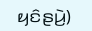ꤟꤢꤨꤔꤣꤧ꤬)